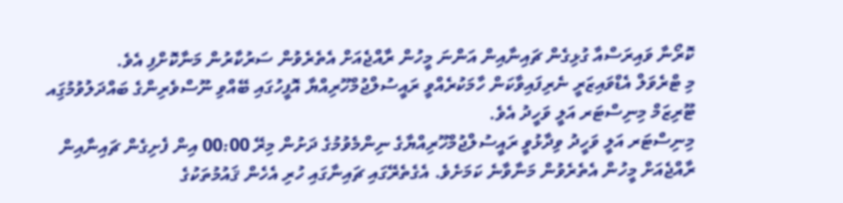ކޮރޯނާ ވައިރަސްއާ ގުޅިގެން ޗައިނާއިން އަންނަ މީހުން ރާއްޖެއަށް އެތެރެވުން ސަރުކާރުން މަނާކޮށްފި އެވެ.
މި ޓްރެވަލް އެޑްވައިޒަރީ ނެރިފައިވާކަން ހާމަކުރެއްވީ ރައީސުލްޖުމްހޫރިއްޔާ އޮފީހުގައި ބޭއްވި ނޫސްވެރިންގެ ބައްދަލުވުމުގަިއ ޓޫރިޒަމް މިނިސްޓަރ އަލީ ވަހީދު އެވެ.
މިނިސްޓަރ އަލީ ވަހީދު ވިދާޅުވީ ރައީސުލްޖުމްހޫރިއްޔާގެ ނިންމެވުމުގެ ދަށުން މިރޭ 00:00 އިން ފެށިގެން ޗައިނާއިން ރާއްޖެއަށް މީހުން އެތެރެވުން މަނާވާނެ ކަމަށެވެ. އެގެތެރޭގައި ޗައިނާގައި ހުރި އެހެން ޤައުމުތަކުގެ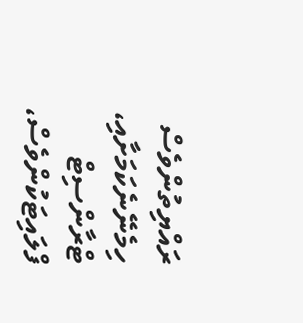ރައްޔިތުންވެސް ހިމެނޭނެކަމަށާއި، ޓްރާންސިޓް ފްލައިޓަކުންވެސް،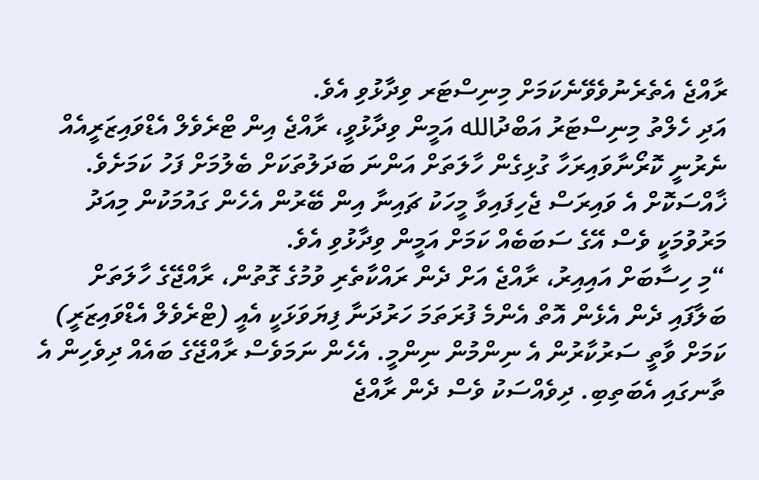ރާއްޖެ އެތެރެނުވެވޭނެކަމަށް މިނިސްޓަރ ވިދާޅުވި އެވެ.
އަދި ހެލްތު މިނިސްޓަރު އަބްދުالله އަމީން ވިދާޅުވީ، ރާއްޖެ އިން ޓްރެވެލް އެޑްވައިޒަރީއެއް ނެރުނީ ކޮރޯނާވައިރަހާ ގުޅިގެން ހާލަތަށް އަންނަ ބަދަލުތަކަށް ބެލުމަށް ފަހު ކަމަށެވެ. ޚާއްސަކޮށް އެ ވައިރަސް ޖެހިފައިވާ މީހަކު ޗައިނާ އިން ބޭރުން އެހެން ގައުމަކުން މިއަދު މަރުވުމަކީ ވެސް އޭގެ ސަބަބެއް ކަމަށް އަމީން ވިދާޅުވި އެވެ.
“މި ހިސާބަށް އައިއިރު، ރާއްޖެ އަށް ދެން ރައްކާތެރި ވުމުގެ ގޮތުން، ރާއްޖޭގެ ހާލަތަށް ބަލާފައި ދެން އެޅެން އޮތް އެންމެ ފުރަތަމަ ހަރުދަނާ ފިޔަވަޅަކީ އެއީ (ޓްރެވެލް އެޑްވައިޒަރީ) ކަމަށް ވާތީ ސަރުކާރުން އެ ނިންމުން ނިންމީ. އެހެން ނަމަވެސް ރާއްޖޭގެ ބައެއް ދިވެހިން އެ ތާނގައި އެބަތިބި. ދިވެއްސަކު ވެސް ދެން ރާއްޖެ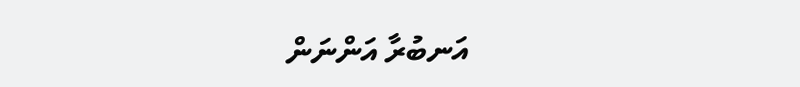އަނބުރާ އަންނަން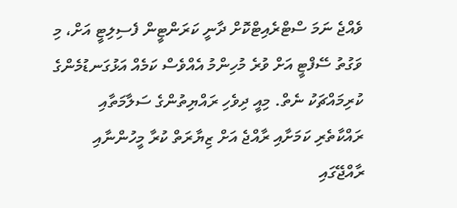ވެއްޖެ ނަމަ ސްޓްރެއިޓްކޮށް ދާނީ ކަރަންޓީން ފެސިލިޓީ އަށް، މި ވަގުތު ސޭފްޓީ އަށް ވުރެ މުހިންމު އެއްވެސް ކަމެއް އަޅުގަނޑުމެންގެ ކުރިމައްޗަކު ނެތް. މިއީ ދިވެހި ރައްޔިތުންގެ ސަލާމަތާއި ރައްކާތެރި ކަމަށާއި ރާއްޖެ އަށް ޒިޔާރަތް ކުރާ މީހުންނާއި ރާއްޖޭގައި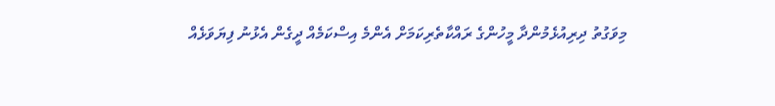މިވަގުތު ދިރިއުޅެމުންދާ މީހުންގެ ރައްކާތެރިކަމަށް އެންމެ އިސްކަމެއް ދީގެން އެޅުނު ފިޔަވަޅެއް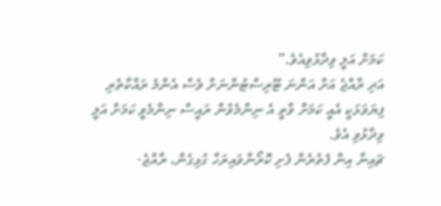ކަމަށް އަލީ ވިދާޅުވިއެވެ.”
އަދި ރާއްޖެ އަށް އަންނަ ޓޫރިސްޓުންނަށް ވެސް އެންމެ ރައްކާތެރި ފިޔަވަޅަކީ އެއީ ކަމަށް ވާތީ އެ ނިންމެވުން ރައީސް ނިންމެވީ ކަމަށް އަލީ ވިދާޅުވި އެވެ.
ޗައިނާ އިން ފެތުރެން ފެށި ކޮރޯނާވައިރަހާ ގުޅިގެން، ރާއްޖެ-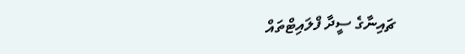ޗައިނާގެ ސީދާ ފްލައިޓްތައް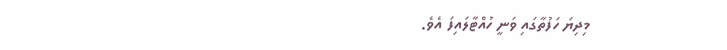މިދިޔަ ހަފުތާގައި ވަނީ ހުއްޓާލައިފަ އެވެ.